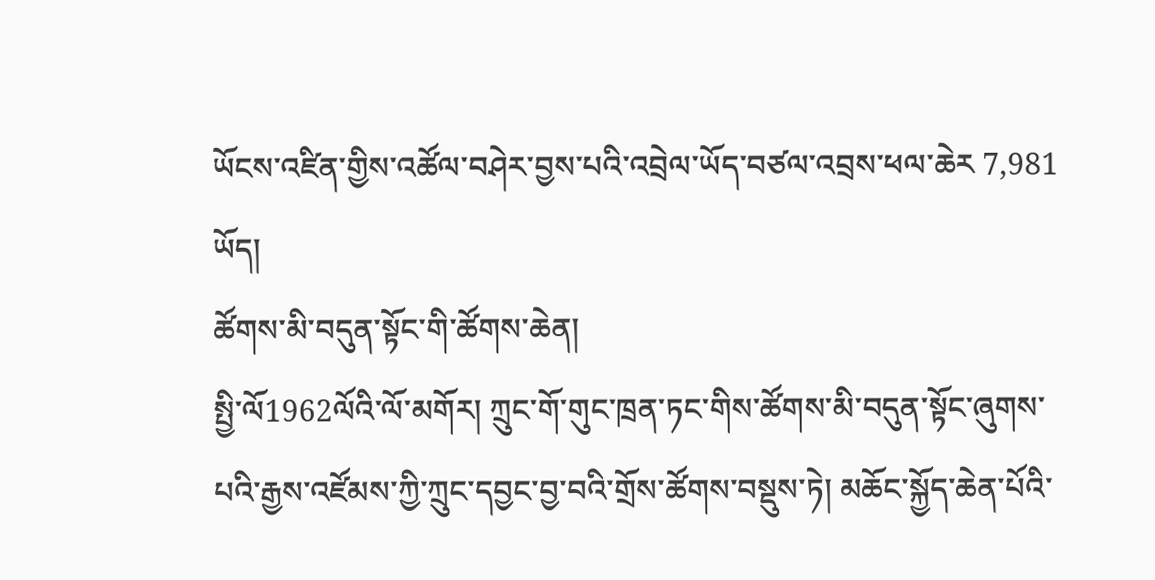ཡོངས་འཛིན་གྱིས་འཚོལ་བཤེར་བྱས་པའི་འབྲེལ་ཡོད་བཙལ་འབྲས་ཕལ་ཆེར 7,981 ཡོད།
ཚོགས་མི་བདུན་སྟོང་གི་ཚོགས་ཆེན།
སྤྱི་ལོ1962ལོའི་ལོ་མགོར། ཀྲུང་གོ་གུང་ཁྲན་ཏང་གིས་ཚོགས་མི་བདུན་སྟོང་ཞུགས་པའི་རྒྱས་འཛོམས་ཀྱི་ཀྲུང་དབྱང་བྱ་བའི་གྲོས་ཚོགས་བསྡུས་ཏེ། མཆོང་སྐྱོད་ཆེན་པོའི་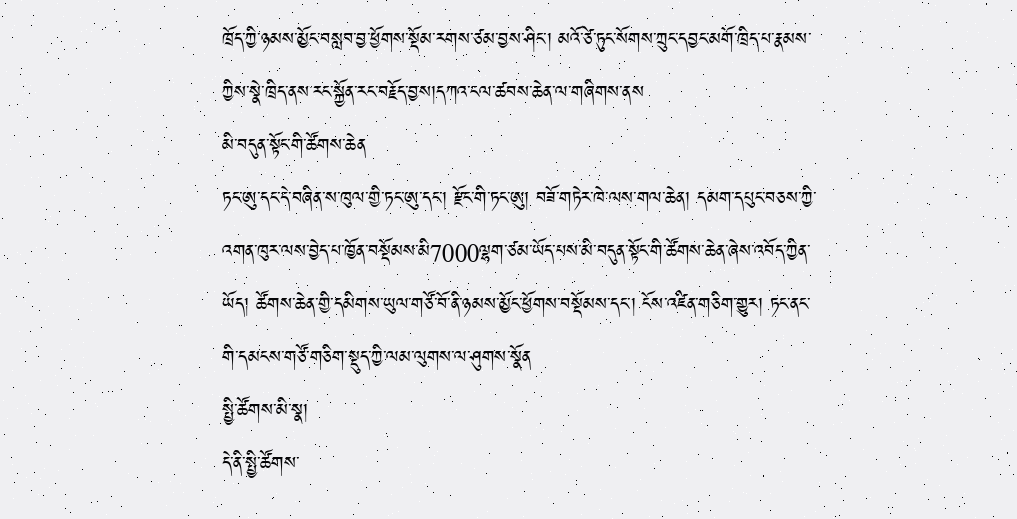ཁྲོད་ཀྱི་ཉམས་མྱོང་བསླབ་བྱ་ཕྱོགས་སྡོམ་རགས་ཙམ་བྱས་ཤིང་། མའོ་ཙེ་ཏུང་སོགས་ཀྲུང་དབྱང་མགོ་ཁྲིད་པ་རྣམས་ཀྱིས་སྣེ་ཁྲིད་ནས་རང་སྐྱོན་རང་བརྗོད་བྱས།དཀའ་ངལ་ཚབས་ཆེན་ལ་གཞིགས་ནས
མི་བདུན་སྟོང་གི་ཚོགས་ཆེན
ཏང་ཨུ་དང་དེ་བཞིན་ས་ཁུལ་གྱི་ཏང་ཨུ་དང་། རྫོང་གི་ཏང་ཨུ། བཟོ་གཏེར་ཁེ་ལས་གལ་ཆེན། དམག་དཔུང་བཅས་ཀྱི་འགན་ཁུར་ལས་བྱེད་པ་ཁྱོན་བསྡོམས་མི7000ལྷག་ཙམ་ཡོད་པས་མི་བདུན་སྟོང་གི་ཚོགས་ཆེན་ཞེས་འབོད་ཀྱིན་ཡོད། ཚོགས་ཆེན་གྱི་དམིགས་ཡུལ་གཙོ་བོ་ནི་ཉམས་མྱོང་ཕྱོགས་བསྡོམས་དང་། ངོས་འཛིན་གཅིག་གྱུར། ཏང་ནང་གི་དམངས་གཙོ་གཅིག་སྡུད་ཀྱི་ལམ་ལུགས་ལ་ཤུགས་སྣོན
སྤྱི་ཚོགས་མི་སྣ།
དེ་ནི་སྤྱི་ཚོགས་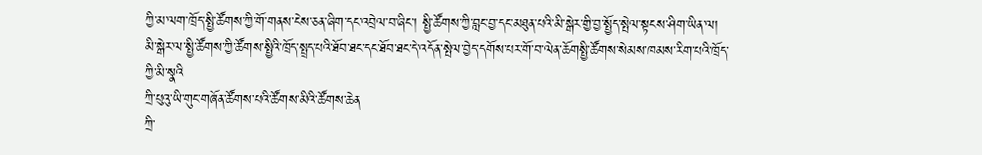ཀྱི་མ་ལག་ཁྲོད་སྤྱི་ཚོགས་ཀྱི་གོ་གནས་ངེས་ཅན་ཞིག་དང་འབྲེལ་བ་ཞིང་། སྤྱི་ཚོགས་ཀྱི་བླང་བྱ་དང་མཐུན་པའི་མི་སྒེར་གྱི་བྱ་སྤྱོད་སྤེལ་སྟངས་ཤིག་ཡིན་ལ། མི་སྒེར་ལ་སྤྱི་ཚོགས་ཀྱི་ཚོགས་སྤྱིའི་ཁྲོད་སྤྲད་པའི་ཐོབ་ཐང་དང་ཐོབ་ཐང་དེ་འདོན་སྤེལ་བྱེད་དགོས་པར་གོ་བ་ལེན་ཆོགསྤྱི་ཚོགས་སེམས་ཁམས་རིག་པའི་ཁྲོད་ཀྱི་མི་སྣའི
ཀྲི་པུའུ་ཡི་གུང་གཞོན་ཚོགས་པའི་ཚོགས་མིའི་ཚོགས་ཆེན
ཀྲི་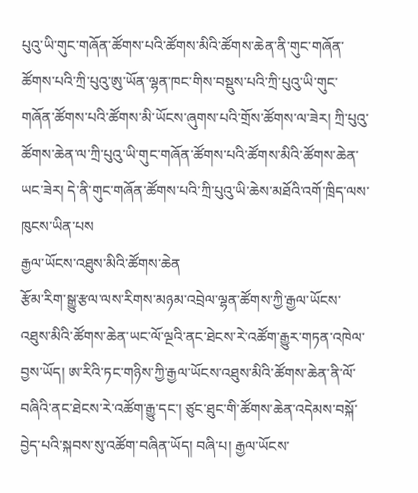པུའུ་ཡི་གུང་གཞོན་ཚོགས་པའི་ཚོགས་མིའི་ཚོགས་ཆེན་ནི་གུང་གཞོན་ཚོགས་པའི་ཀྲི་པུའུ་ཨུ་ཡོན་ལྷན་ཁང་གིས་བསྡུས་པའི་ཀྲི་པུའུ་ཡི་གུང་གཞོན་ཚོགས་པའི་ཚོགས་མི་ཡོངས་ཞུགས་པའི་གྲོས་ཚོགས་ལ་ཟེར། ཀྲི་པུའུ་ཚོགས་ཆེན་ལ་ཀྲི་པུའུ་ཡི་གུང་གཞོན་ཚོགས་པའི་ཚོགས་མིའི་ཚོགས་ཆེན་ཡང་ཟེར། དེ་ནི་གུང་གཞོན་ཚོགས་པའི་ཀྲི་པུའུ་ཡི་ཆེས་མཐོའི་འགོ་ཁྲིད་ལས་ཁུངས་ཡིན་པས
རྒྱལ་ཡོངས་འཐུས་མིའི་ཚོགས་ཆེན
རྩོམ་རིག་སྒྱུ་རྩལ་ལས་རིགས་མཉམ་འབྲེལ་ལྷན་ཚོགས་ཀྱི་རྒྱལ་ཡོངས་འཐུས་མིའི་ཚོགས་ཆེན་ཡང་ལོ་ལྔའི་ནང་ཐེངས་རེ་འཚོག་རྒྱུར་གཏན་འཁེལ་བྱས་ཡོད། ཨ་རིའི་ཏང་གཉིས་ཀྱི་རྒྱལ་ཡོངས་འཐུས་མིའི་ཚོགས་ཆེན་ནི་ལོ་བཞིའི་ནང་ཐེངས་རེ་འཚོག་རྒྱུ་དང་། ཙུང་ཐུང་གི་ཚོགས་ཆེན་འདེམས་བསྐོ་བྱེད་པའི་སྐབས་སུ་འཚོག་བཞིན་ཡོད། བཞི་པ། རྒྱལ་ཡོངས་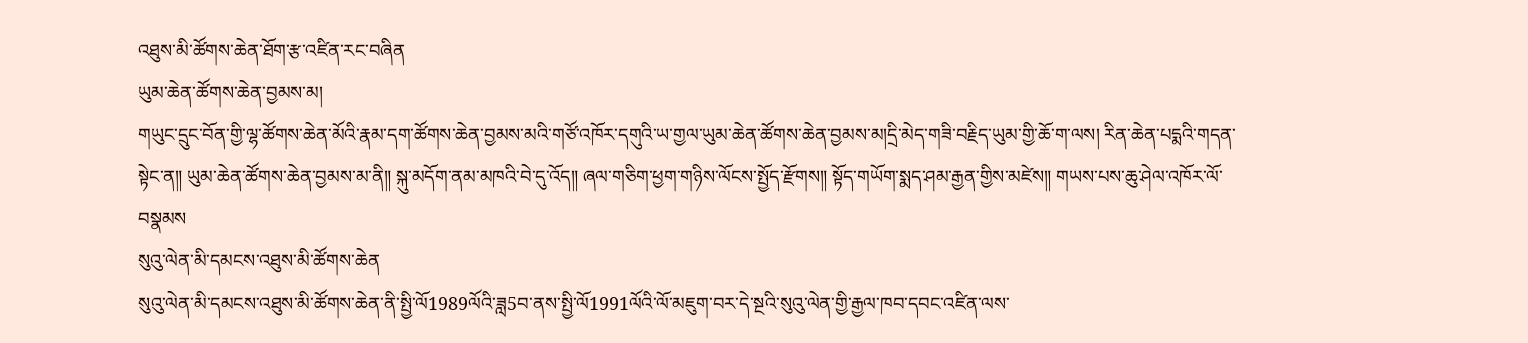འཐུས་མི་ཚོགས་ཆེན་ཐོག་རྩ་འཛིན་རང་བཞིན
ཡུམ་ཆེན་ཚོགས་ཆེན་བྱམས་མ།
གཡུང་དྲུང་བོན་གྱི་ལྷ་ཚོགས་ཆེན་མོའི་རྣམ་དག་ཚོགས་ཆེན་བྱམས་མའི་གཙོ་འཁོར་དགུའི་ཡ་གྱལ་ཡུམ་ཆེན་ཚོགས་ཆེན་བྱམས་མ།དྲི་མེད་གཟི་བརྗིད་ཡུམ་གྱི་ཆོ་ག་ལས། རིན་ཆེན་པདྨའི་གདན་སྟེང་ན༎ ཡུམ་ཆེན་ཚོགས་ཆེན་བྱམས་མ་ནི༎ སྐུ་མདོག་ནམ་མཁའི་བེ་དུ་འོད༎ ཞལ་གཅིག་ཕྱག་གཉིས་ལོངས་སྤྱོད་རྫོགས༎ སྟོད་གཡོག་སྨད་ཤམ་རྒྱན་གྱིས་མཛེས༎ གཡས་པས་ཆུ་ཤེལ་འཁོར་ལོ་བསྣམས
སུའུ་ལེན་མི་དམངས་འཐུས་མི་ཚོགས་ཆེན
སུའུ་ལེན་མི་དམངས་འཐུས་མི་ཚོགས་ཆེན་ནི་སྤྱི་ལོ1989ལོའི་ཟླ5བ་ནས་སྤྱི་ལོ1991ལོའི་ལོ་མཇུག་བར་དེ་སྔའི་སུའུ་ལེན་གྱི་རྒྱལ་ཁབ་དབང་འཛིན་ལས་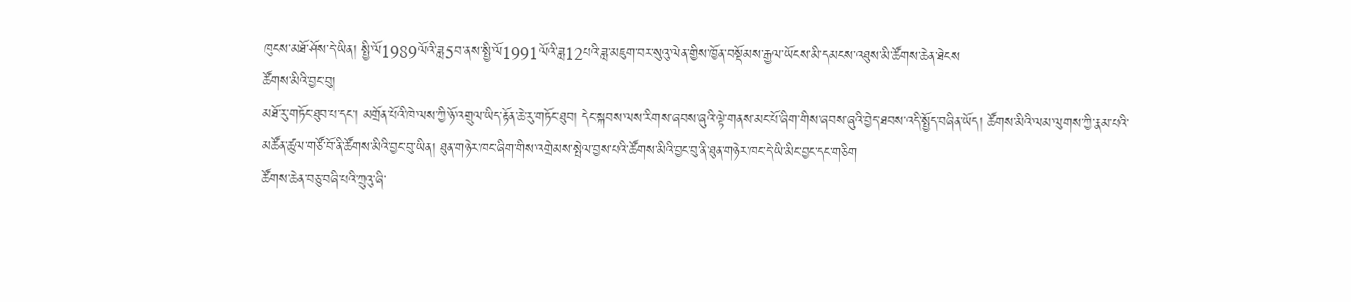ཁུངས་མཐོ་ཤོས་དེ་ཡིན། སྤྱི་ལོ1989ལོའི་ཟླ5བ་ནས་སྤྱི་ལོ1991ལོའི་ཟླ12པའི་ཟླ་མཇུག་བར་སུའུ་ལེན་གྱིས་ཁྱོན་བསྡོམས་རྒྱལ་ཡོངས་མི་དམངས་འཐུས་མི་ཚོགས་ཆེན་ཐེངས
ཚོགས་མིའི་བྱང་བུ།
མཐོ་རུ་གཏོང་ཐུབ་པ་དང་། མགྲོན་པོའི་ཁེ་ལས་ཀྱི་ཉོ་འགྲུལ་ཡིད་རྟོན་ཆེ་རུ་གཏོང་ཐུབ། དེང་སྐབས་ལས་རིགས་ཞབས་ཞུའི་ལྟེ་གནས་མང་པོ་ཞིག་གིས་ཞབས་ཞུའི་བྱེད་ཐབས་འདི་སྤྱོད་བཞིན་ཡོད། ཚོགས་མིའི་ལམ་ལུགས་ཀྱི་རྣམ་པའི་མཚོན་ཚུལ་གཙོ་བོ་ནི་ཚོགས་མིའི་བྱང་བུ་ཡིན། ཐུན་གཉེར་ཁང་ཞིག་གིས་འགྲེམས་སྤེལ་བྱས་པའི་ཚོགས་མིའི་བྱང་བུ་ནི་ཐུན་གཉེར་ཁང་དེ་ཡི་མིང་བྱང་དང་གཅིག
ཚོགས་ཆེན་བཅུ་བཞི་པའི་ཀྲུའུ་ཞི་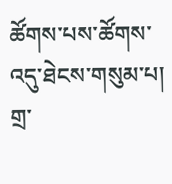ཚོགས་པས་ཚོགས་འདུ་ཐེངས་གསུམ་པ།
གྲ་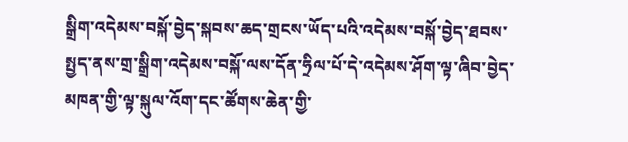སྒྲིག་འདེམས་བསྐོ་བྱེད་སྐབས་ཆད་གྲངས་ཡོད་པའི་འདེམས་བསྐོ་བྱེད་ཐབས་སྤྱད་ནས་གྲ་སྒྲིག་འདེམས་བསྐོ་ལས་དོན་ཧྲིལ་པོ་དེ་འདེམས་ཤོག་ལྟ་ཞིབ་བྱེད་མཁན་གྱི་ལྟ་སྐུལ་འོག་དང་ཚོགས་ཆེན་གྱི་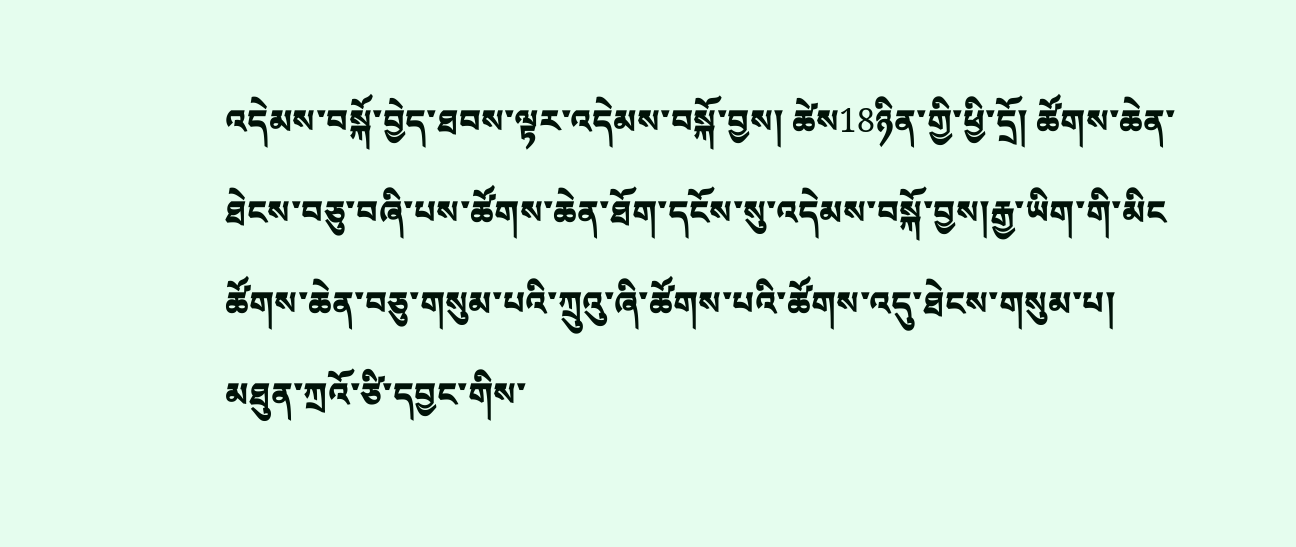འདེམས་བསྐོ་བྱེད་ཐབས་ལྟར་འདེམས་བསྐོ་བྱས། ཚེས18ཉིན་གྱི་ཕྱི་དྲོ། ཚོགས་ཆེན་ཐེངས་བཅུ་བཞི་པས་ཚོགས་ཆེན་ཐོག་དངོས་སུ་འདེམས་བསྐོ་བྱས།རྒྱ་ཡིག་གི་མིང
ཚོགས་ཆེན་བཅུ་གསུམ་པའི་ཀྲུའུ་ཞི་ཚོགས་པའི་ཚོགས་འདུ་ཐེངས་གསུམ་པ།
མཐུན་ཀྲའོ་ཙི་དབྱང་གིས་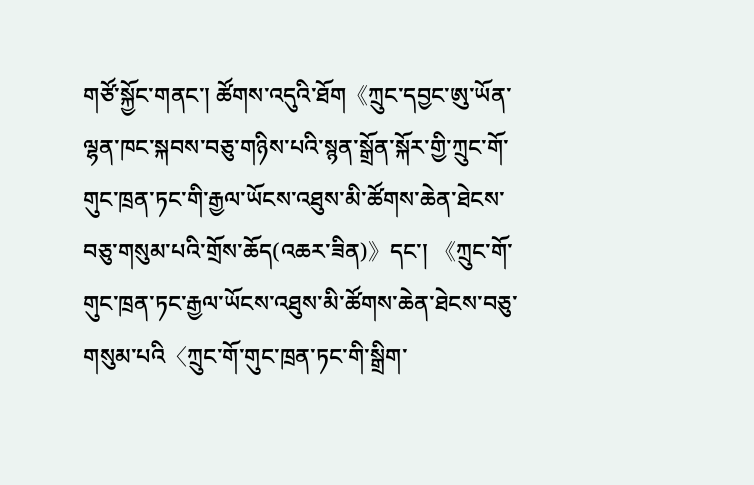གཙོ་སྐྱོང་གནང་། ཚོགས་འདུའི་ཐོག《ཀྲུང་དབྱང་ཨུ་ཡོན་ལྷན་ཁང་སྐབས་བཅུ་གཉིས་པའི་སྙན་སྒྲོན་སྐོར་གྱི་ཀྲུང་གོ་གུང་ཁྲན་ཏང་གི་རྒྱལ་ཡོངས་འཐུས་མི་ཚོགས་ཆེན་ཐེངས་བཅུ་གསུམ་པའི་གྲོས་ཆོད(འཆར་ཟིན)》དང་། 《ཀྲུང་གོ་གུང་ཁྲན་ཏང་རྒྱལ་ཡོངས་འཐུས་མི་ཚོགས་ཆེན་ཐེངས་བཅུ་གསུམ་པའི〈ཀྲུང་གོ་གུང་ཁྲན་ཏང་གི་སྒྲིག་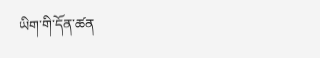ཡིག་གི་དོན་ཚན